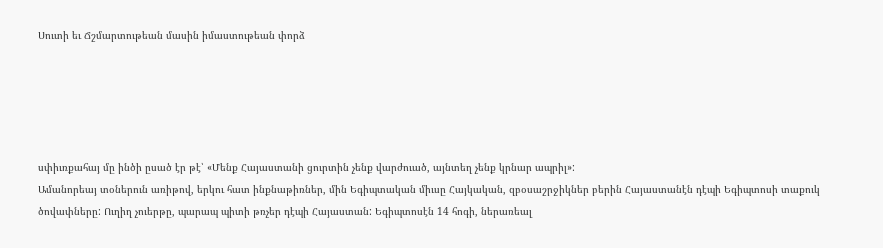Սուտի եւ Ճշմարտութեան մասին իմաստութեան փորձ





սփիւռքահայ մը ինծի ըսած էր թէ՝ «Մենք Հայաստանի ցուրտին չենք վարժուած, այնտեղ չենք կրնար ապրիլ»:
Ամանորեայ տօներուն առիթով, երկու հատ ինքնաթիռներ, մին Եգիպտական միւսը Հայկական, զբօսաշրջիկներ բերին Հայաստանէն դէպի Եգիպտոսի տաքուկ ծովափները: Ուղիղ չուերթը, պարապ պիտի թռչեր դէպի Հայաստան: Եգիպտոսէն 14 հոգի, ներառեալ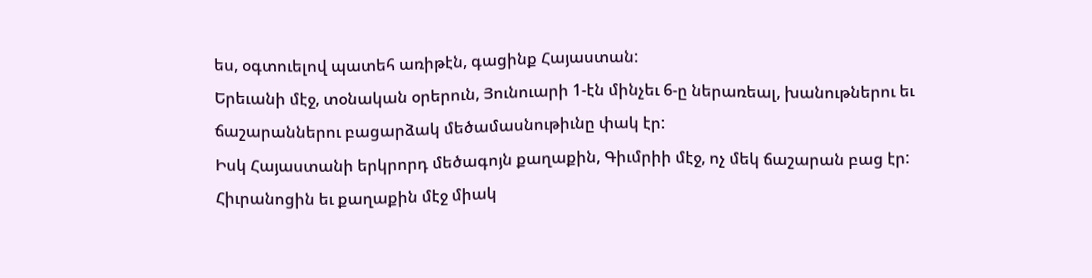ես, օգտուելով պատեհ առիթէն, գացինք Հայաստան:
Երեւանի մէջ, տօնական օրերուն, Յունուարի 1-էն մինչեւ 6-ը ներառեալ, խանութներու եւ ճաշարաններու բացարձակ մեծամասնութիւնը փակ էր:
Իսկ Հայաստանի երկրորդ մեծագոյն քաղաքին, Գիւմրիի մէջ, ոչ մեկ ճաշարան բաց էր: Հիւրանոցին եւ քաղաքին մէջ միակ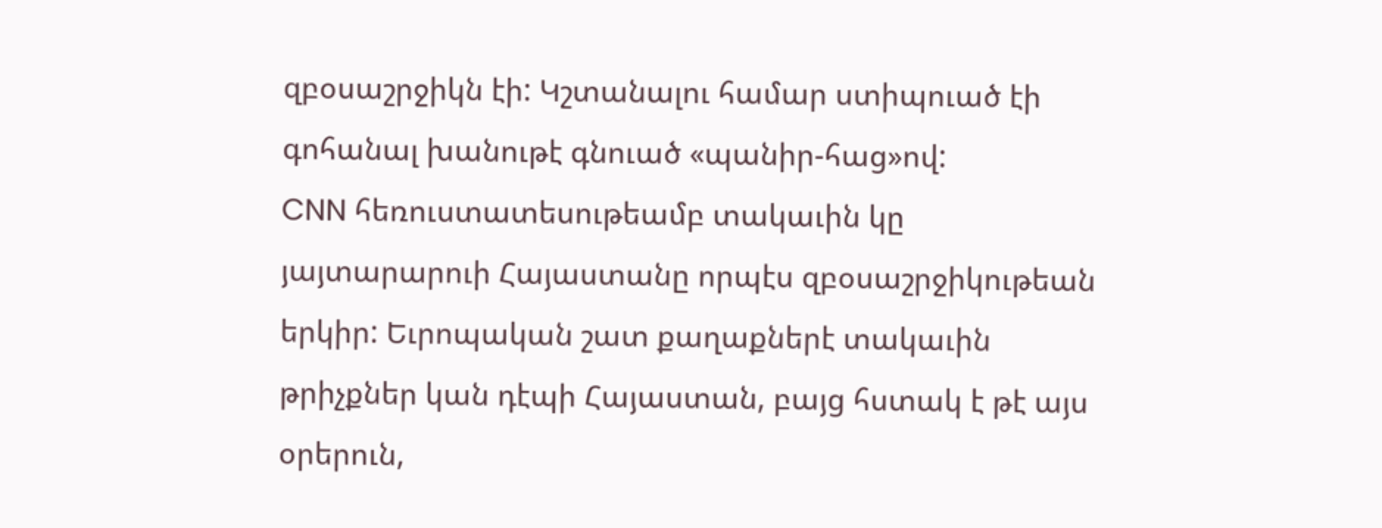զբօսաշրջիկն էի: Կշտանալու համար ստիպուած էի գոհանալ խանութէ գնուած «պանիր-հաց»ով:
CNN հեռուստատեսութեամբ տակաւին կը յայտարարուի Հայաստանը որպէս զբօսաշրջիկութեան երկիր: Եւրոպական շատ քաղաքներէ տակաւին թրիչքներ կան դէպի Հայաստան, բայց հստակ է թէ այս օրերուն,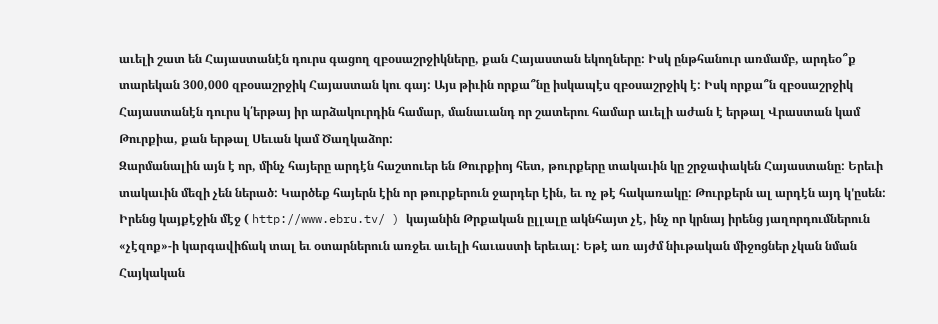աւելի շատ են Հայաստանէն դուրս գացող զբօսաշրջիկները, քան Հայաստան եկողները: Իսկ ընթհանուր առմամբ, արդեօ՞ք տարեկան 300,000 զբօսաշրջիկ Հայաստան կու գայ: Այս թիւին որքա՞նը իսկապէս զբօսաշրջիկ է: Իսկ որքա՞ն զբօսաշրջիկ Հայաստանէն դուրս կ՛երթայ իր արձակուրդին համար, մանաւանդ որ շատերու համար աւելի աժան է երթալ Վրաստան կամ Թուրքիա, քան երթալ Սեւան կամ Ծաղկաձոր:
Զարմանալին այն է որ, մինչ հայերը արդէն հաշտուեր են Թուրքիոյ հետ, թուրքերը տակաւին կը շրջափակեն Հայաստանը: Երեւի տակաւին մեզի չեն ներած: Կարծեք հայերն էին որ թուրքերուն ջարդեր էին, եւ ոչ թէ հակառակը: Թուրքերն ալ արդէն այդ կ'ըսեն:
Իրենց կայքէջին մէջ ( http://www.ebru.tv/ ) կայանին Թրքական ըլլալը ակնհայտ չէ, ինչ որ կրնայ իրենց յաղորդումներուն «չէզոք»-ի կարգավիճակ տալ եւ օտարներուն առջեւ աւելի հաւաստի երեւալ: Եթէ առ այժմ նիւթական միջոցներ չկան նման Հայկական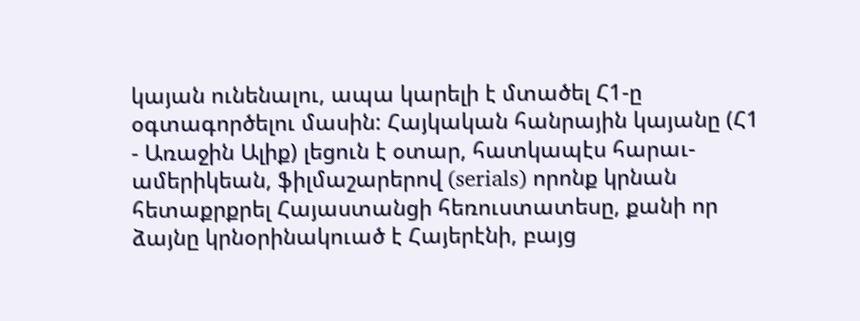կայան ունենալու, ապա կարելի է մտածել Հ1-ը օգտագործելու մասին: Հայկական հանրային կայանը (Հ1 - Առաջին Ալիք) լեցուն է օտար, հատկապէս հարաւ-ամերիկեան, ֆիլմաշարերով (serials) որոնք կրնան հետաքրքրել Հայաստանցի հեռուստատեսը, քանի որ ձայնը կրնօրինակուած է Հայերէնի, բայց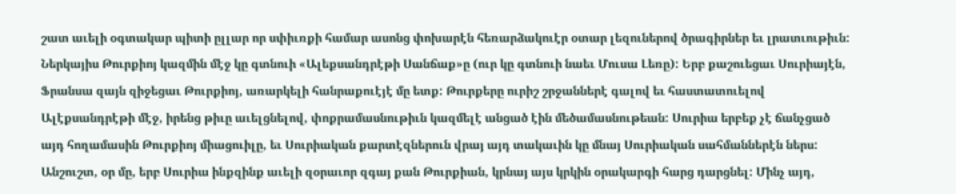շատ աւելի օգտակար պիտի ըլլար որ սփիւռքի համար ասոնց փոխարէն հեռարձակուէր օտար լեզուներով ծրագիրներ եւ լրատւութիւն:
Ներկայիս Թուրքիոյ կազմին մէջ կը գտնուի «Ալեքսանդրէթի Սանճաք»ը (ուր կը գտնուի նաեւ Մուսա Լեռը): Երբ քաշուեցաւ Սուրիայէն, Ֆրանսա զայն զիջեցաւ Թուրքիոյ, առարկելի հանրաքուէյէ մը ետք: Թուրքերը ուրիշ շրջաններէ գալով եւ հաստատուելով Ալէքսանդրէթի մէջ, իրենց թիւը աւելցնելով, փոքրամասնութիւն կազմելէ անցած էին մեծամասնութեան: Սուրիա երբեք չէ ճանչցած այդ հողամասին Թուրքիոյ միացուիլը, եւ Սուրիական քարտէզներուն վրայ այդ տակաւին կը մնայ Սուրիական սահմաններէն ներս: Անշուշտ, օր մը, երբ Սուրիա ինքզինք աւելի զօրաւոր զգայ քան Թուրքիան, կրնայ այս կրկին օրակարգի հարց դարցնել: Մինչ այդ,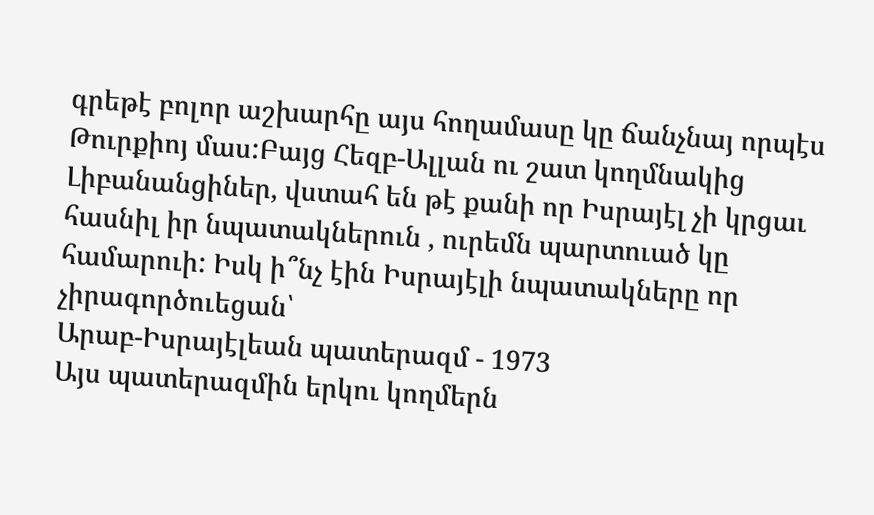գրեթէ բոլոր աշխարհը այս հողամասը կը ճանչնայ որպէս Թուրքիոյ մաս:Բայց Հեզբ-Ալլան ու շատ կողմնակից Լիբանանցիներ, վստահ են թէ քանի որ Իսրայէլ չի կրցաւ հասնիլ իր նպատակներուն , ուրեմն պարտուած կը համարուի: Իսկ ի՞նչ էին Իսրայէլի նպատակները որ չիրագործուեցան՝
Արաբ-Իսրայէլեան պատերազմ - 1973
Այս պատերազմին երկու կողմերն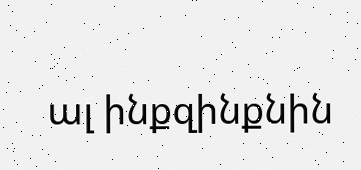ալ ինքզինքնին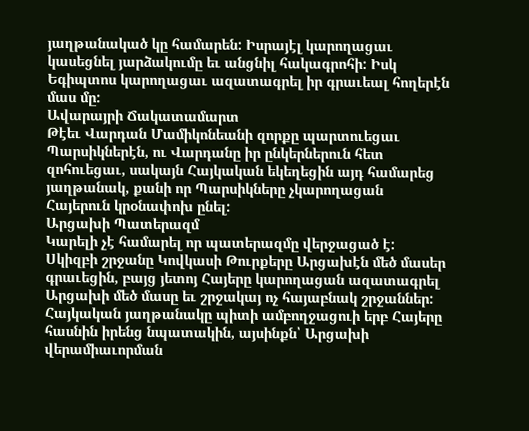յաղթանակած կը համարեն: Իսրայէլ կարողացաւ կասեցնել յարձակումը եւ անցնիլ հակագրոհի: Իսկ Եգիպտոս կարողացաւ ազատագրել իր գրաւեալ հողերէն մաս մը:
Ավարայրի Ճակատամարտ
Թէեւ Վարդան Մամիկոնեանի զորքը պարտուեցաւ Պարսիկներէն, ու Վարդանը իր ընկերներուն հետ զոհուեցաւ, սակայն Հայկական եկեղեցին այդ համարեց յաղթանակ, քանի որ Պարսիկները չկարողացան Հայերուն կրօնափոխ ընել:
Արցախի Պատերազմ
Կարելի չէ համարել որ պատերազմը վերջացած է: Սկիզբի շրջանը Կովկասի Թուրքերը Արցախէն մեծ մասեր գրաւեցին, բայց յետոյ Հայերը կարողացան ազատագրել Արցախի մեծ մասը եւ շրջակայ ոչ հայաբնակ շրջաններ: Հայկական յաղթանակը պիտի ամբողջացուի երբ Հայերը հասնին իրենց նպատակին, այսինքն՝ Արցախի վերամիաւորման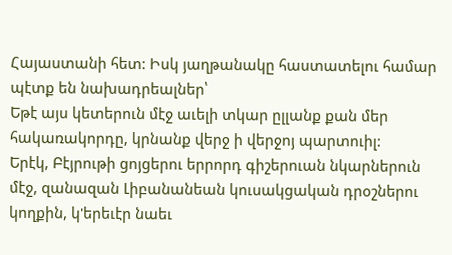Հայաստանի հետ: Իսկ յաղթանակը հաստատելու համար պէտք են նախադրեալներ՝
Եթէ այս կետերուն մէջ աւելի տկար ըլլանք քան մեր հակառակորդը, կրնանք վերջ ի վերջոյ պարտուիլ:
Երէկ, Բէյրութի ցոյցերու երրորդ գիշերուան նկարներուն մէջ, զանազան Լիբանանեան կուսակցական դրօշներու կողքին, կ'երեւէր նաեւ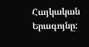Հայկական Երագոյնը: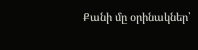Քանի մը օրինակներ՝